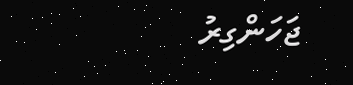ޖަހަންގިރު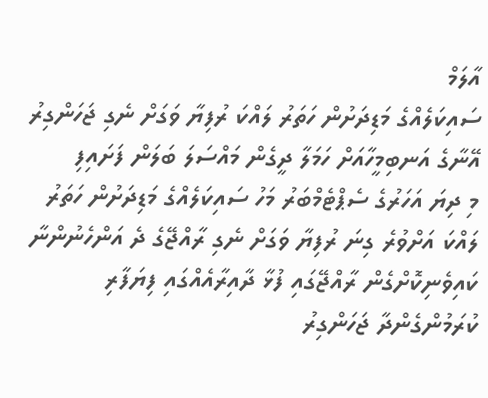އާލަމް
ސައިކަލެއްގެ މަޑިދަށުން ހަތަރު ލައްކަ ރުފިޔާ ވަގަށް ނެގި ޖަހަންގިރު އޭނާގެ އަނބިމީހާއަށް ހަމަލާ ދީގެން މައްސަލަ ބަލަން ފަށައިފި
މި ދިޔަ އަހަރުގެ ސެޕްޓެމްބަރު މަހު ސައިކަލެއްގެ މަޑިދަށުން ހަތަރު ލައްކަ އަށްވުރެ ގިނަ ރުފިޔާ ވަގަށް ނެގި ރާއްޖޭގެ ދެ އަންހެނުންނާ ކައިވެނިކޮށްގެން ރާއްޖޭގައި ފުޅާ ދާއިރާއެއްގައި ފިޔަފާރި ކުރަމުންގެންދާ ޖަހަންގިރު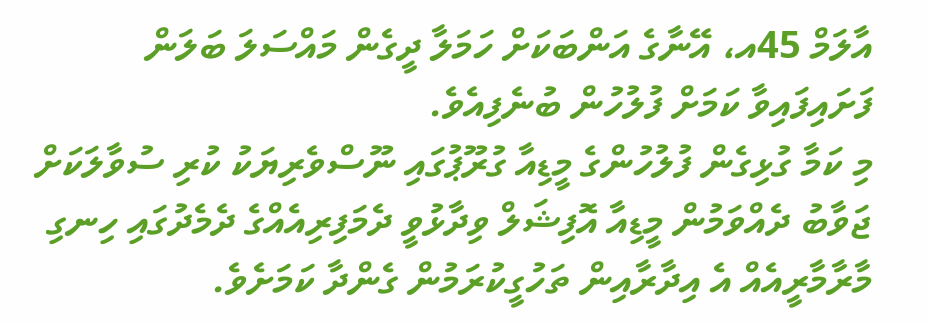އާލަމް 45އ، އޭނާގެ އަންބަކަށް ހަމަލާ ދީގެން މައްސަލަ ބަލަން ފަށައިފައިވާ ކަމަށް ފުލުހުން ބުނެފިއެވެ.
މި ކަމާ ގުޅިގެން ފުލުހުންގެ މީޑިއާ ގުރޫޕުގައި ނޫސްވެރިޔަކު ކުރި ސުވާލަކަށް ޖަވާބު ދެއްވަމުން މީޑިއާ އޮފިޝަލް ވިދާޅުވީ ދެމަފިރިއެއްގެ ދެމެދުގައި ހިނގި މާރާމާރީއެއް އެ އިދާރާއިން ތަހުގީކުރަމުން ގެންދާ ކަމަށެވެ.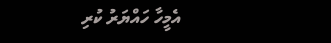އެމީހާ ހައްޔަރު ކުރި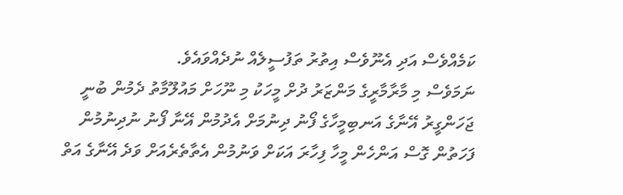ކަމެއްވެސް އަދި އެނޫވެސް އިތުރު ތަފުސީލެއް ނުދެއްވައެވެ.
ނަމަވެސް މި މާރާމާރީގެ މަންޒަރު ދުށް މީހަކު މި ނޫހަށް މައުލޫމާތު ދެމުން ބުނީ ޖަހަންގީރު އޭނާގެ އަނބިމީހާގެ ފޯނު ދިނުމަށް އެދުމުން އޭނާ ފޯނު ނުދިނުމުން ފަހަތުން ގޮސް އަންހެން މީހާ ފިހާރަ އަކަށް ވަނުމުން އެތާތެރެއަށް ވަދެ އޭނާގެ އަތް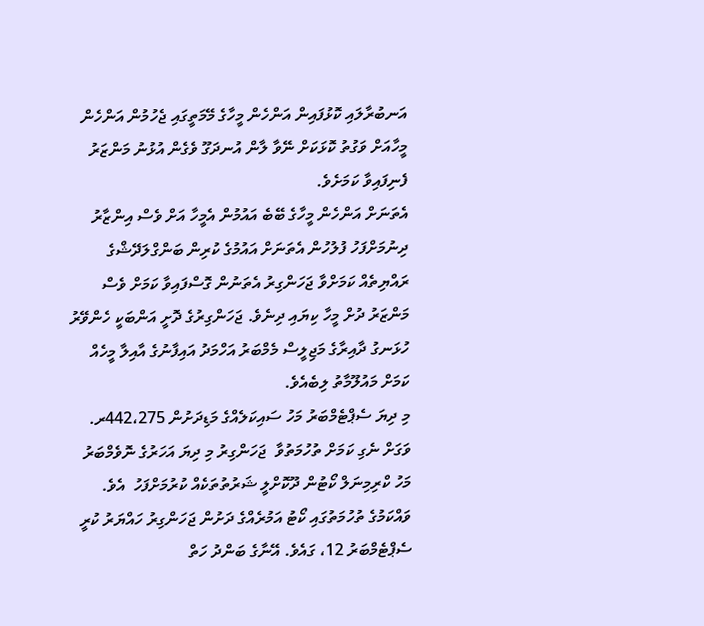އަނބުރާލައި ކޮޅުފައިން އަންހެން މީހާގެ މޭމަތީގައި ޖެހުމުން އަންހެން މީހާއަށް ވަގުތު ކޮޅަކަށް ނޭވާ ލާން އުނދަގޫ ވެގެން އުޅުނު މަންޒަރު ފެނިފައިވާ ކަމަށެވެ.
އެތަނަށް އަންހެން މީހާގެ ބޭބެ އައުމުން އެމީހާ އަށް ވެސް އިންޒާރު ދިނުމަށްފަހު ފުލުހުން އެތަނަށް އައުމުގެ ކުރިން ބަންގްލަދޭޝްގެ ރައްޔިތެއް ކަމަށްވާ ޖަހަންގިރު އެތަނުން ގޮސްފައިވާ ކަމަށް ވެސް މަންޒަރު ދުށް މީހާ ކިޔައި ދިނެވެ. ޖަހަންގިރުގެ ދޮށީ އަންބަކީ ހެންވޭރު ހުޅަނގު ދާއިރާގެ މަޖިލީސް މެމްބަރު އަހްމަދު އައިފާނުގެ އާއިލާ މީހެއް ކަމަށް މައުލޫމާތު ލިބެއެވެ.
މި ދިޔަ ސެޕްޓެމްބަރު މަހު ސައިކަލެއްގެ މަޑިދަށުން 442،275ރ. ވަގަށް ނެގި ކަމަށް ތުހުމަތުވާ  ޖަހަންގިރު މި ދިޔަ އަހަރުގެ ނޮވެމްބަރު މަހު ކްރިމިނަލް ކޯޓުން ދޫކޮށްލީ ޝަރުތުތަކެއް ކުރުމަށްފަހު  އެވެ.
ވައްކަމުގެ ތުހުމަތުގައި ކޯޓު އަމުރެއްގެ ދަށުން ޖަހަންގިރު ހައްޔަރު ކުރީ ސެޕްޓެމްބަރު 12، ގައެވެ. އޭނާގެ ބަންދު ހަތް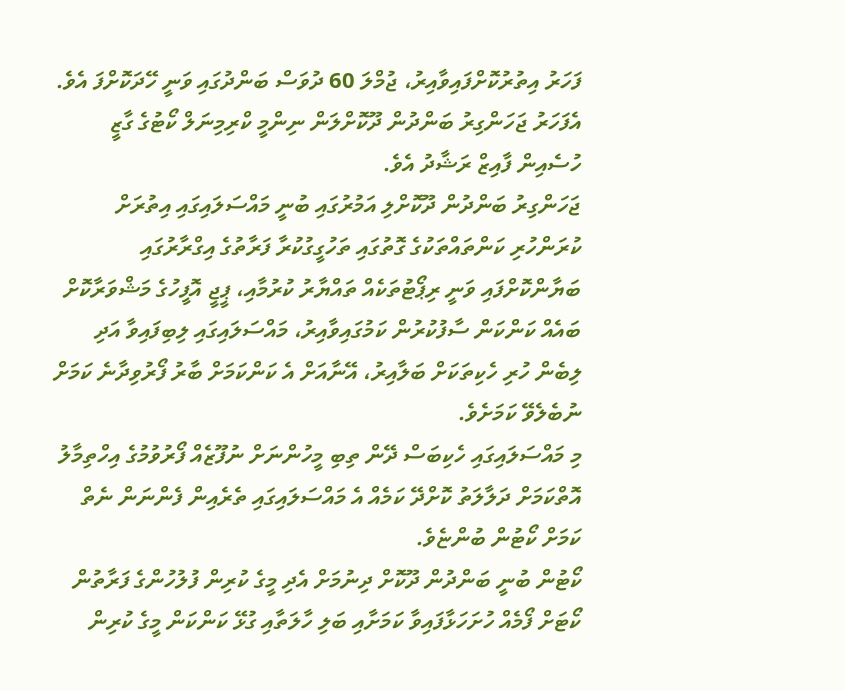ފަހަރު އިތުރުކޮށްފައިވާއިރު، ޖުމްލަ 60 ދުވަސް ބަންދުގައި ވަނީ ހޭދަކޮށްފަ އެވެ.
އެފަހަރު ޖަހަންގިރު ބަންދުން ދޫކޮށްލަން ނިންމީ ކްރިމިނަލް ކޯޓުގެ ގާޒީ ހުސެއިން ފާއިޒް ރަޝާދު އެވެ.
ޖަހަންގިރު ބަންދުން ދޫކޮށްލި އަމުރުގައި ބުނީ މައްސަލައިގައި އިތުރަށް ކުރަންހުރި ކަންތައްތަކުގެ ގޮތުގައި ތަހުގީގުކުރާ ފަރާތުގެ އިގްރާރުގައި ބަޔާންކޮށްފައި ވަނީ ރިޕޯޓުތަކެއް ތައްޔާރު ކުރުމާއި، ޕީޖީ އޮފީހުގެ މަޝްވަރާކޮށް ބައެއް ކަންކަން ސާފުކުރުން ކަމުގައިވާއިރު، މައްސަލައިގައި ލިބިފައިވާ އަދި ލިބެން ހުރި ހެކިތަކަށް ބަލާއިރު، އޭނާއަށް އެ ކަންކަމަށް ބާރު ފޯރުވިދާނެ ކަމަށް ނުބެލެވޭ ކަމަށެވެ.
މި މައްސަލައިގައި ހެކިބަސް ދޭން ތިބި މީހުންނަށް ނުފޫޒެއް ފޯރުވުމުގެ އިހްތިމާލު އޮތްކަމަށް ދަލާލަތު ކޮށްދޭ ކަމެއް އެ މައްސަލައިގައި ތެރެއިން ފެންނަން ނެތް ކަމަށް ކޯޓުން ބުންޏެވެ.
ކޯޓުން ބުނީ ބަންދުން ދޫކޮށް ދިނުމަށް އެދި މީގެ ކުރިން ފުލުހުންގެ ފަރާތުން ކޯޓަށް ފޯމެއް ހުށަހަޅާފައިވާ ކަމަށާއި ބަލި ހާލަތާއި ގުޅޭ ކަންކަން މީގެ ކުރިން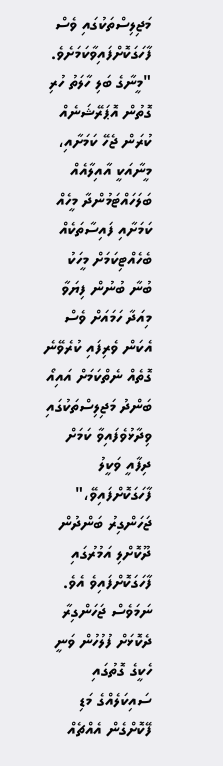މަޖިލިސްތަކުގައި ވެސް ފާހަގަކޮށްފައިވާކަމަށެވެ.
"މީނާގެ ބަލި ހާލަތު ހުރި ގޮތުން އޮޕަރޭޝަނެއް ކުރަން ޖެހޭ ކަމަށާއި، މީނާއަކީ އާއިލާއެއް ބަލަހައްޓަމުންދާ މީހެއް ކަމަށާއި ފައިސާތަކެއް ބެހެއްޓިކަމަށް މީހަކު ބުނާ ބުނުން ފިޔަވާ މިއަދާ ހަމައަށް ވެސް އެކަން ވެރިފައި ކުރެވޭނެ ގޮތެއް ނެތްކަމަށް އައިއޯ ބަންދު މަޖިލިސްތަކުގައި ވިދާޅުވެފައިވާ ކަމަށް ދިފާއީ ވަކީލު ފާހަގަކޮށްފައިވޭ،" ޖަހަންގިރު ބަންދުން ދޫކޮށްލި އަމުރުގައި ފާހަގަކޮށްފައިވެ އެވެ.
ނަމަވެސް ޖަހަންގިރާ ދެކޮޅަށް ފުލުހުން ވަނީ ހެކީގެ ގޮތުގައި ސައިކަލެއްގެ މަޑި ފޭކޮށްގެން އެއްޗެއް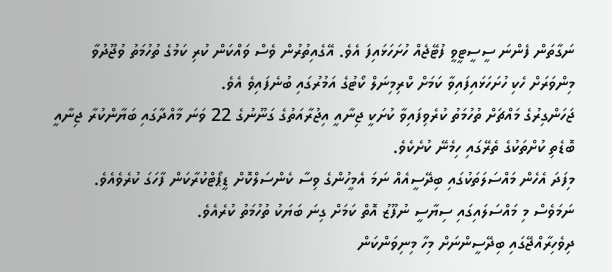ނަގާތަން ފެންނަ ސީސީޓީވީ ފުޓޭޖެއް ހުށަހަޅައިފަ އެވެ. އޭގެއިތުރުން ވެސް ވައްކަން ކުރި ކަމުގެ ތުހުމަތު ވުޖޫދުވާ މިންވަރަށް ހެކި ހުށަހަޅައިފައިވާ ކަމަށް ކްރިމިނަލް ކޯޓުގެ އަމުރުގައި ބުނެފައިވެ އެވެ.
ޖަހަންގިރުގެ މައްޗަށް ތުހުމަތު ކުރެވިފައިވާ ކުށަކީ ޖިނާއީ އިޖުރާއަތުގެ ގަނޫނުގެ 22 ވަނަ މާއްދާގައި ބަޔާންކުރާ ޖިނާއީ ބޮޑެތި ކުށްތަކުގެ ތެރޭގައި ހިމެނޭ ކުށެކެވެ.
މިފަދަ އެހެން މައްސަލަތަކުގައި ބިދޭސީއެއް ނަމަ އެމީހުންގެ ވިސާ ކެންސަލްކޮށް ޑީޕޯޓްކުރާކަން ފާހަގަ ކުރެވެއެވެ. ނަމަވެސް މި މައްސަލައިގައި ސިޔާސީ ނުފޫޒު އޮތް ކަމަށް ގިނަ ބަޔަކު ތުހުމަތު ކުރެއެވެ.
ދިވެހިރާއްޖޭގައި ބިދޭސީންނަށް މިހާ މިނިވަންކަން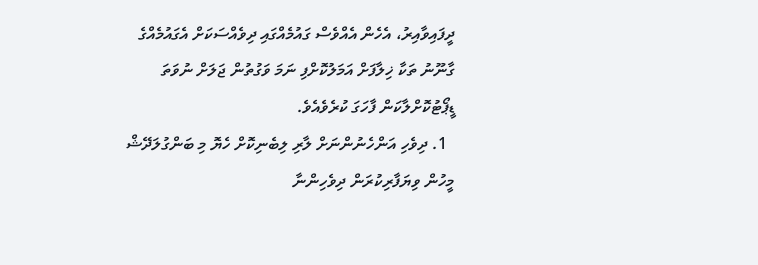ދީފައިވާއިރު، އެހެން އެއްވެސް ގައުމެއްގައި ދިވެއްސަކަށް އެގައުމެއްގެ ގާނޫނު ތަކާ ޚިލާފަށް އަމަލުކޮށްފި ނަމަ ވަގުތުން ޖަލަށް ނުވަތަ ޑީޕޯޓުކޮށްލާކަން ފާހަގަ ކުރެވެއެވެ.
  1. ދިވެހި އަންހެނުންނަށް ލާރި ލިބެނިކޮށް ހެޔޮ މި ބަންގުލަދޭޝް މީހުން ވިޔަފާރިކުރަން ދިވެހިންނާ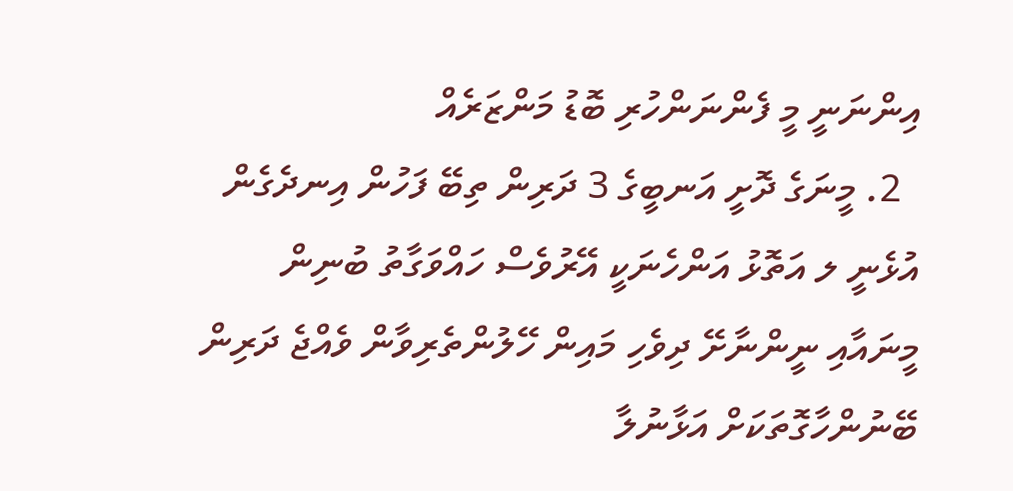އިންނަނީ މީ ފެންނަންހުރި ބޮޑު މަންޒަރެއް
  2. މީނަގެ ދޮށީ އަނބީގެ 3 ދަރިން ތިބޭ ފަހުން އިނދެގެން އުޅެނީ ލ އަތޮޅު އަންހެނަކީ އޭރުވެސް ހައްވަގާތު ބުނިން މީނައާއި ނީންނާށޭ ދިވެހި މައިން ހޭލުންތެރިވާން ވެއްޖެ ދަރިން ބޭނުންހާގޮތަކަށް އަޅާނުލާ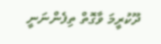ދޫކުރީމަ ވާގޮތް ތިފެންނަނީ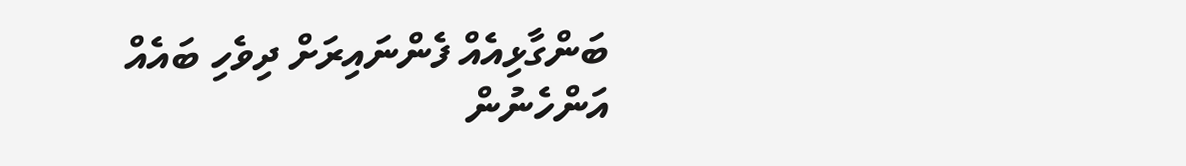ބަންގާޅިއެއް ފެންނައިރަށް ދިވެހި ބައެއް އަންހެނުން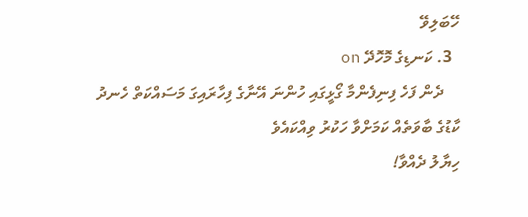ހޭބަލިވޭ
  3. ކަނޑިގެ މޮހޮދޭ on
    ދެން ފަހެ ފިނިފެންމާ ގޯޅީގައި ހުންނަ އޭނާގެ ފިހާރައިގަ މަސައްކަތް ހެނދު ކާޑުގެ ބާވަތެއް ކަމަށްވާ ހަކުރު ވިއްކައެވެ
ހިޔާލު ދެއްވާ!